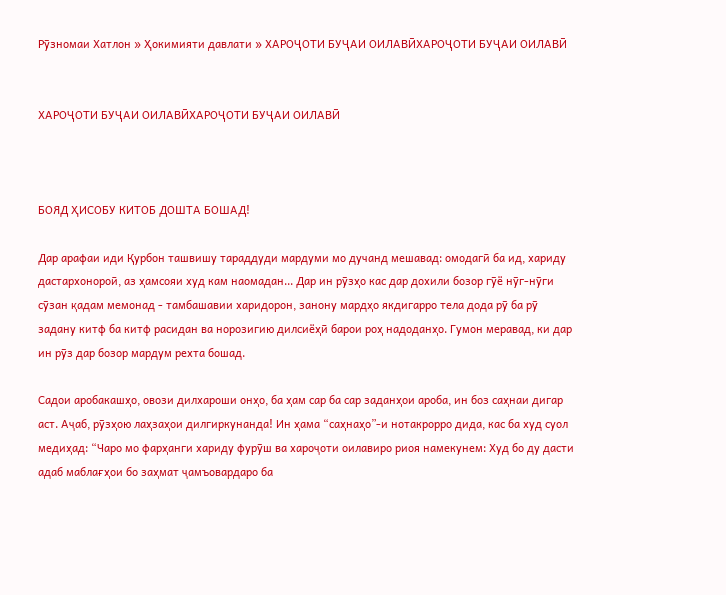Рӯзномаи Хатлон » Ҳокимияти давлати » ХАРОҶОТИ БУҶАИ ОИЛАВӢХАРОҶОТИ БУҶАИ ОИЛАВӢ


ХАРОҶОТИ БУҶАИ ОИЛАВӢХАРОҶОТИ БУҶАИ ОИЛАВӢ



БОЯД ҲИСОБУ КИТОБ ДОШТА БОШАД!

Дар арафаи иди Қурбон ташвишу тараддуди мардуми мо дучанд мешавад: омодагӣ ба ид, хариду дастархонороӣ, аз ҳамсояи худ кам наомадан... Дар ин рӯзҳо кас дар дохили бозор гӯё нӯг-нӯги сӯзан қадам мемонад - тамбашавии харидорон, занону мардҳо якдигарро тела дода рӯ ба рӯ задану китф ба китф расидан ва норозигию дилсиёҳӣ барои роҳ надоданҳо. Гумон меравад, ки дар ин рӯз дар бозор мардум рехта бошад.

Садои аробакашҳо, овози дилхароши онҳо, ба ҳам сар ба сар заданҳои ароба, ин боз саҳнаи дигар аст. Аҷаб, рӯзҳою лаҳзаҳои дилгиркунанда! Ин ҳама “саҳнаҳо”-и нотакрорро дида, кас ба худ суол медиҳад: “Чаро мо фарҳанги хариду фурӯш ва хароҷоти оилавиро риоя намекунем: Худ бо ду дасти адаб маблағҳои бо заҳмат ҷамъовардаро ба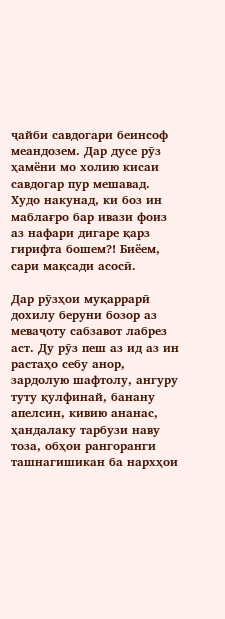ҷайби савдогари беинсоф меандозем. Дар дусе рӯз ҳамёни мо холию кисаи савдогар пур мешавад. Худо накунад, ки боз ин маблағро бар ивази фоиз аз нафари дигаре қарз гирифта бошем?! Биёем, сари мақсади асосӣ.

Дар рӯзҳои муқаррарӣ дохилу беруни бозор аз меваҷоту сабзавот лабрез аст. Ду рӯз пеш аз ид аз ин растаҳо себу анор, зардолую шафтолу, ангуру туту қулфинай, банану апелсин, кивию ананас, ҳандалаку тарбузи наву тоза, обҳои рангоранги ташнагишикан ба нархҳои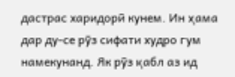дастрас харидорӣ кунем. Ин ҳама дар ду-се рӯз сифати худро гум намекунанд. Як рӯз қабл аз ид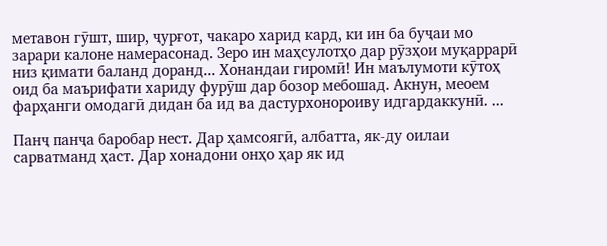метавон гӯшт, шир, ҷурғот, чакаро харид кард, ки ин ба буҷаи мо зарари калоне намерасонад. Зеро ин маҳсулотҳо дар рӯзҳои муқаррарӣ низ қимати баланд доранд... Хонандаи гиромӣ! Ин маълумоти кӯтоҳ оид ба маърифати хариду фурӯш дар бозор мебошад. Акнун, меоем фарҳанги омодагӣ дидан ба ид ва дастурхонороиву идгардаккунӣ. ...

Панҷ панҷа баробар нест. Дар ҳамсоягӣ, албатта, як-ду оилаи сарватманд ҳаст. Дар хонадони онҳо ҳар як ид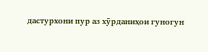дастурхони пур аз хӯрданиҳои гуногун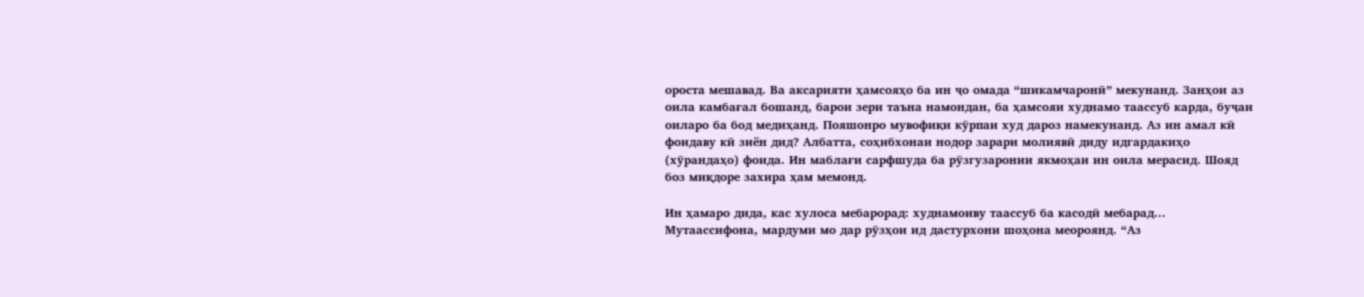ороста мешавад. Ва аксарияти ҳамсояҳо ба ин ҷо омада “шикамчаронӣ” мекунанд. Занҳои аз оила камбағал бошанд, барои зери таъна намондан, ба ҳамсояи худнамо таассуб карда, буҷаи оиларо ба бод медиҳанд. Пояшонро мувофиқи кӯрпаи худ дароз намекунанд. Аз ин амал кӣ фоидаву кӣ зиён дид? Албатта, соҳибхонаи нодор зарари молиявӣ диду идгардакиҳо (хӯрандаҳо) фоида. Ин маблағи сарфшуда ба рӯзгузаронии якмоҳаи ин оила мерасид. Шояд боз миқдоре захира ҳам мемонд.

Ин ҳамаро дида, кас хулоса мебарорад: худнамоиву таассуб ба касодӣ мебарад... Мутаассифона, мардуми мо дар рӯзҳои ид дастурхони шоҳона меороянд. “Аз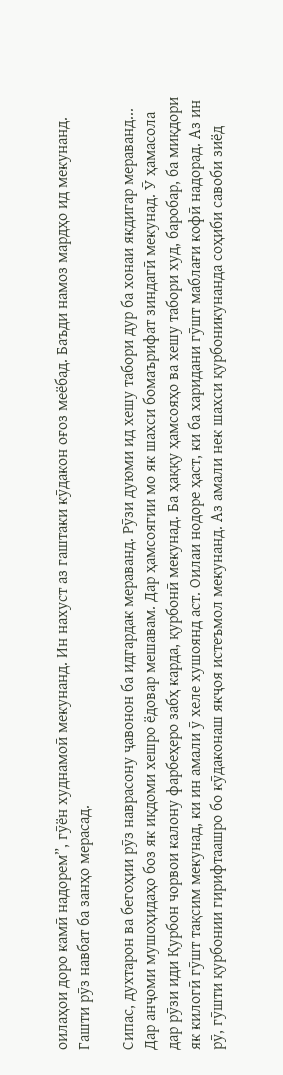оилаҳои доро камӣ надорем”, гӯён худнамоӣ мекунанд. Ин нахуст аз гаштаки кӯдакон оғоз меёбад. Баъди намоз мардҳо ид мекунанд. Гашти рӯз навбат ба занҳо мерасад.

Сипас, духтарон ва бегоҳии рӯз наврасону ҷавонон ба идгардак мераванд. Рӯзи дуюми ид хешу табори дур ба хонаи якдигар мераванд... Дар анҷоми мушоҳидаҳо боз як иқдоми хешро ёдовар мешавам. Дар ҳамсоягии мо як шахси бомаърифат зиндагӣ мекунад. Ӯ ҳамасола дар рӯзи иди Қурбон чорвои калону фарбеҳеро забҳ карда, қурбонӣ мекунад. Ба ҳаққу ҳамсояҳо ва хешу табори худ, баробар, ба миқдори як килогӣ гӯшт тақсим мекунад, ки ин амали ӯ хеле хушоянд аст. Оилаи нодоре ҳаст, ки ба харидани гӯшт маблағи кофӣ надорад. Аз ин рӯ, гӯшти қурбонии гирифтаашро бо кӯдаконаш якҷоя истеъмол мекунанд. Аз амали нек шахси қурбоникунанда соҳиби савоби зиёд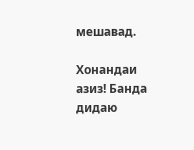мешавад.

Хонандаи азиз! Банда дидаю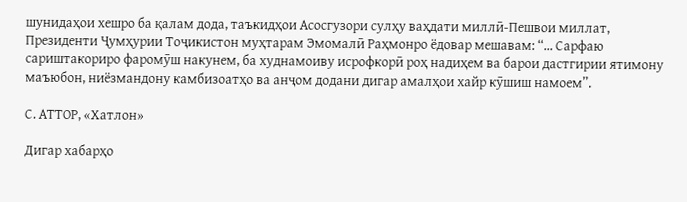шунидаҳои хешро ба қалам дода, таъкидҳои Асосгузори сулҳу ваҳдати миллӣ-Пешвои миллат, Президенти Ҷумҳурии Тоҷикистон муҳтарам Эмомалӣ Раҳмонро ёдовар мешавам: “... Сарфаю сариштакориро фаромӯш накунем, ба худнамоиву исрофкорӣ роҳ надиҳем ва барои дастгирии ятимону маъюбон, ниёзмандону камбизоатҳо ва анҷом додани дигар амалҳои хайр кӯшиш намоем”.

С. АТТОР, «Хатлон»

Дигар хабарҳо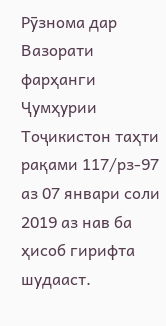Рӯзнома дар Вазорати фарҳанги Ҷумҳурии Тоҷикистон таҳти рақами 117/рз-97 аз 07 январи соли 2019 аз нав ба ҳисоб гирифта шудааст.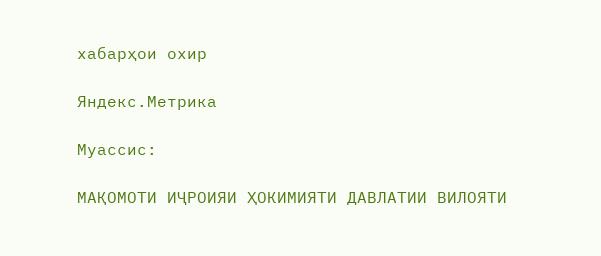хабарҳои охир

Яндекс.Метрика

Муассис:

МАҚОМОТИ ИҶРОИЯИ ҲОКИМИЯТИ ДАВЛАТИИ ВИЛОЯТИ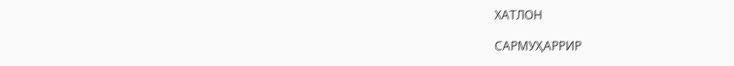ХАТЛОН

САРМУҲАРРИР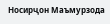Носирҷон Маъмурзода